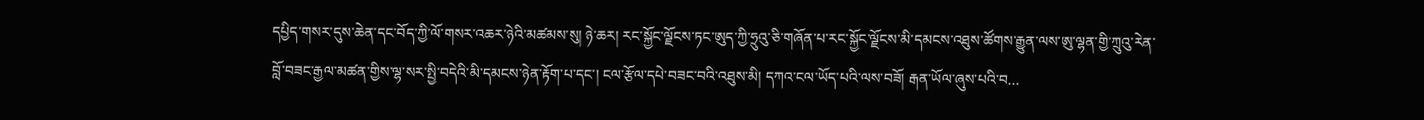དཔྱིད་གསར་དུས་ཆེན་དང་བོད་ཀྱི་ལོ་གསར་འཆར་ཉེའི་མཚམས་སུ། ཉེ་ཆར། རང་སྐྱོང་ལྗོངས་ཏང་ཨུད་ཀྱི་ཧྲུའུ་ཅི་གཞོན་པ་རང་སྐྱོང་ལྗོངས་མི་དམངས་འཐུས་ཚོགས་རྒྱུན་ལས་ཨུ་ལྷན་གྱི་ཀྲུའུ་རེན་བློ་བཟང་རྒྱལ་མཚན་གྱིས་ལྷ་སར་སྤྱི་བདེའི་མི་དམངས་ཉེན་རྟོག་པ་དང་། ངལ་རྩོལ་དཔེ་བཟང་བའི་འཐུས་མི། དཀའ་ངལ་ཡོད་པའི་ལས་བཟོ། རྒན་ཡོལ་ཞུས་པའི་བ...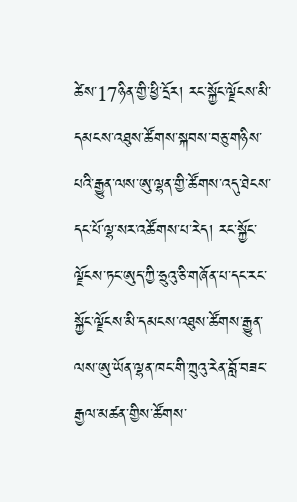ཚེས་17ཉིན་གྱི་ཕྱི་དྲོར། རང་སྐྱོང་ལྗོངས་མི་དམངས་འཐུས་ཚོགས་སྐབས་བཅུ་གཉིས་པའི་རྒྱུན་ལས་ཨུ་ལྷན་གྱི་ཚོགས་འདུ་ཐེངས་དང་པོ་ལྷ་སར་འཚོགས་པ་རེད། རང་སྐྱོང་ལྗོངས་ཏང་ཨུད་ཀྱི་ཧྲུའུ་ཅི་གཞོན་པ་དང་རང་སྐྱོང་ལྗོངས་མི་དམངས་འཐུས་ཚོགས་རྒྱུན་ལས་ཨུ་ཡོན་ལྷན་ཁང་གི་ཀྲུའུ་རེན་བློ་བཟང་རྒྱལ་མཚན་གྱིས་ཚོགས་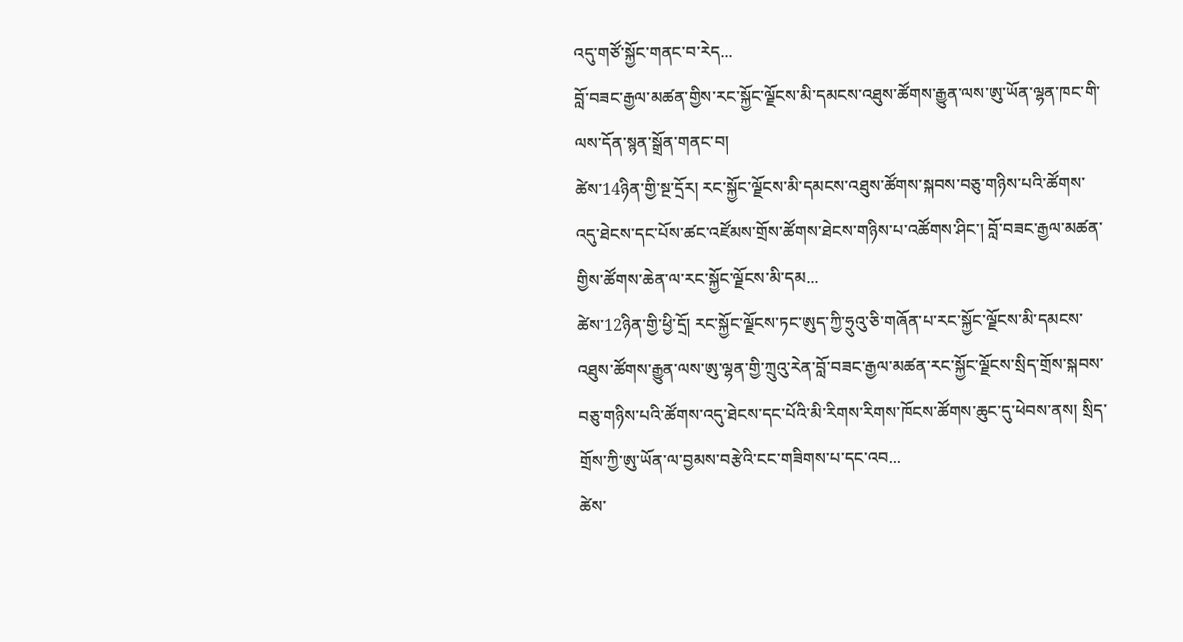འདུ་གཙོ་སྐྱོང་གནང་བ་རེད...
བློ་བཟང་རྒྱལ་མཚན་གྱིས་རང་སྐྱོང་ལྗོངས་མི་དམངས་འཐུས་ཚོགས་རྒྱུན་ལས་ཨུ་ཡོན་ལྷན་ཁང་གི་ལས་དོན་སྙན་སྒྲོན་གནང་བ།
ཚེས་14ཉིན་གྱི་སྔ་དྲོར། རང་སྐྱོང་ལྗོངས་མི་དམངས་འཐུས་ཚོགས་སྐབས་བཅུ་གཉིས་པའི་ཚོགས་འདུ་ཐེངས་དང་པོས་ཚང་འཛོམས་གྲོས་ཚོགས་ཐེངས་གཉིས་པ་འཚོགས་ཤིང་། བློ་བཟང་རྒྱལ་མཚན་གྱིས་ཚོགས་ཆེན་ལ་རང་སྐྱོང་ལྗོངས་མི་དམ...
ཚེས་12ཉིན་གྱི་ཕྱི་དྲོ། རང་སྐྱོང་ལྗོངས་ཏང་ཨུད་ཀྱི་ཧྲུའུ་ཅི་གཞོན་པ་རང་སྐྱོང་ལྗོངས་མི་དམངས་འཐུས་ཚོགས་རྒྱུན་ལས་ཨུ་ལྷན་གྱི་ཀྲུའུ་རེན་བློ་བཟང་རྒྱལ་མཚན་རང་སྐྱོང་ལྗོངས་སྲིད་གྲོས་སྐབས་བཅུ་གཉིས་པའི་ཚོགས་འདུ་ཐེངས་དང་པོའི་མི་རིགས་རིགས་ཁོངས་ཚོགས་ཆུང་དུ་ཕེབས་ནས། སྲིད་གྲོས་ཀྱི་ཨུ་ཡོན་ལ་བྱམས་བརྩེའི་ངང་གཟིགས་པ་དང་འབ...
ཚེས་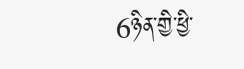6ཉིན་གྱི་ཕྱི་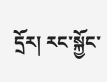དྲོར། རང་སྐྱོང་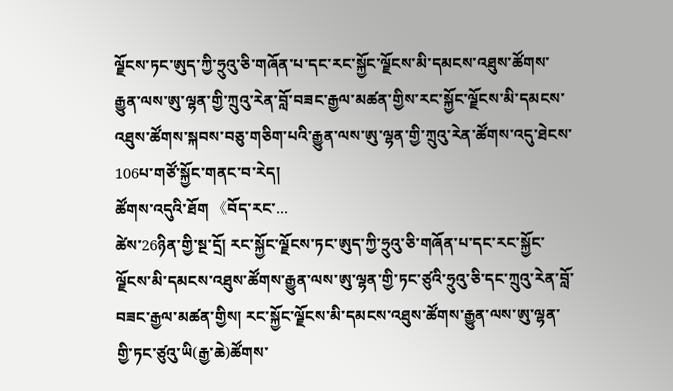ལྗོངས་ཏང་ཨུད་ཀྱི་ཧྲུའུ་ཅི་གཞོན་པ་དང་རང་སྐྱོང་ལྗོངས་མི་དམངས་འཐུས་ཚོགས་རྒྱུན་ལས་ཨུ་ལྷན་གྱི་ཀྲུའུ་རེན་བློ་བཟང་རྒྱལ་མཚན་གྱིས་རང་སྐྱོང་ལྗོངས་མི་དམངས་འཐུས་ཚོགས་སྐབས་བཅུ་གཅིག་པའི་རྒྱུན་ལས་ཨུ་ལྷན་གྱི་ཀྲུའུ་རེན་ཚོགས་འདུ་ཐེངས་106པ་གཙོ་སྐྱོང་གནང་བ་རེད།
ཚོགས་འདུའི་ཐོག 《བོད་རང་...
ཚེས་26ཉིན་གྱི་སྔ་དྲོ། རང་སྐྱོང་ལྗོངས་ཏང་ཨུད་ཀྱི་ཧྲུའུ་ཅི་གཞོན་པ་དང་རང་སྐྱོང་ལྗོངས་མི་དམངས་འཐུས་ཚོགས་རྒྱུན་ལས་ཨུ་ལྷན་གྱི་ཏང་ཙུའི་ཧྲུའུ་ཅི་དང་ཀྲུའུ་རེན་བློ་བཟང་རྒྱལ་མཚན་གྱིས། རང་སྐྱོང་ལྗོངས་མི་དམངས་འཐུས་ཚོགས་རྒྱུན་ལས་ཨུ་ལྷན་གྱི་ཏང་ཙུའུ་ཡི(རྒྱ་ཆེ)ཚོགས་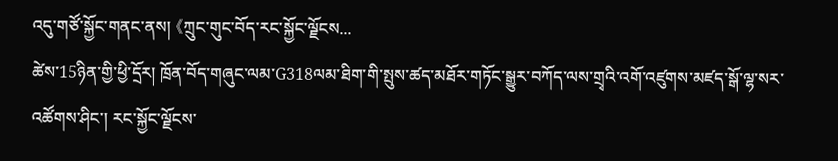འདུ་གཙོ་སྐྱོང་གནང་ནས། 《ཀྲུང་གུང་བོད་རང་སྐྱོང་ལྗོངས...
ཚེས་15ཉིན་གྱི་ཕྱི་དྲོར། ཁྲོན་བོད་གཞུང་ལམ་G318ལམ་ཐིག་གི་སྤུས་ཚད་མཐོར་གཏོང་སྒྱུར་བཀོད་ལས་གྲྭའི་འགོ་འཛུགས་མཛད་སྒོ་ལྷ་སར་འཚོགས་ཤིང་། རང་སྐྱོང་ལྗོངས་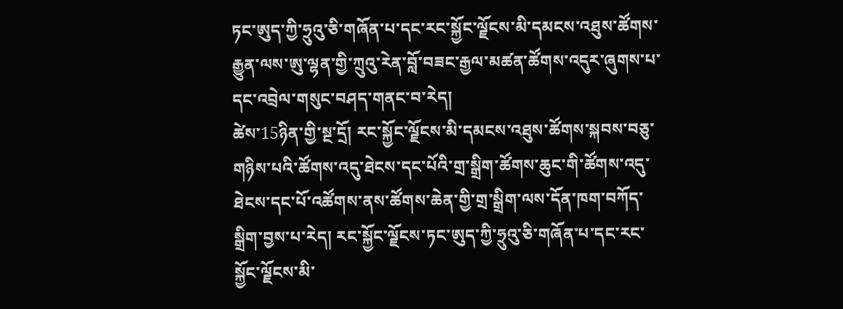ཏང་ཨུད་ཀྱི་ཧྲུའུ་ཅི་གཞོན་པ་དང་རང་སྐྱོང་ལྗོངས་མི་དམངས་འཐུས་ཚོགས་རྒྱུན་ལས་ཨུ་ལྷན་གྱི་ཀྲུའུ་རེན་བློ་བཟང་རྒྱལ་མཚན་ཚོགས་འདུར་ཞུགས་པ་དང་འབྲེལ་གསུང་བཤད་གནང་བ་རེད།
ཚེས་15ཉིན་གྱི་སྔ་དྲོ། རང་སྐྱོང་ལྗོངས་མི་དམངས་འཐུས་ཚོགས་སྐབས་བཅུ་གཉིས་པའི་ཚོགས་འདུ་ཐེངས་དང་པོའི་གྲ་སྒྲིག་ཚོགས་ཆུང་གི་ཚོགས་འདུ་ཐེངས་དང་པོ་འཚོགས་ནས་ཚོགས་ཆེན་གྱི་གྲ་སྒྲིག་ལས་དོན་ཁག་བཀོད་སྒྲིག་བྱས་པ་རེད། རང་སྐྱོང་ལྗོངས་ཏང་ཨུད་ཀྱི་ཧྲུའུ་ཅི་གཞོན་པ་དང་རང་སྐྱོང་ལྗོངས་མི་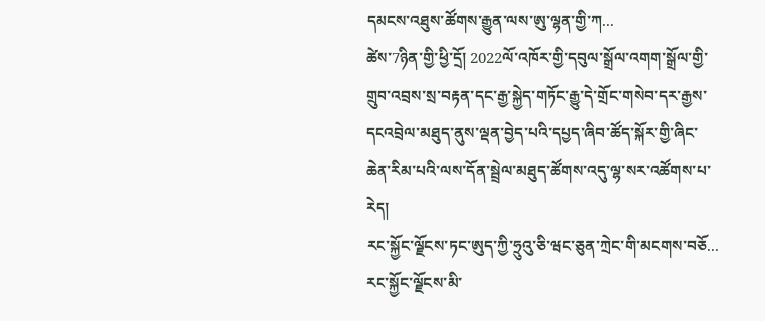དམངས་འཐུས་ཚོགས་རྒྱུན་ལས་ཨུ་ལྷན་གྱི་ཀ...
ཚེས་7ཉིན་གྱི་ཕྱི་དྲོ། 2022ལོ་འཁོར་གྱི་དབུལ་སྒྲོལ་འགག་སྒྲོལ་གྱི་གྲུབ་འབྲས་སྲ་བརྟན་དང་རྒྱ་སྐྱེད་གཏོང་རྒྱུ་དེ་གྲོང་གསེབ་དར་རྒྱས་དངའབྲེལ་མཐུད་ནུས་ལྡན་བྱེད་པའི་དཔྱད་ཞིབ་ཚོད་སྐོར་གྱི་ཞིང་ཆེན་རིམ་པའི་ལས་དོན་སྦྲེལ་མཐུད་ཚོགས་འདུ་ལྷ་སར་འཚོགས་པ་རེད།
རང་སྐྱོང་ལྗོངས་ཏང་ཨུད་ཀྱི་ཧྲུའུ་ཅི་ཝང་ཅུན་ཀྲེང་གི་མངགས་བཅོ...
རང་སྐྱོང་ལྗོངས་མི་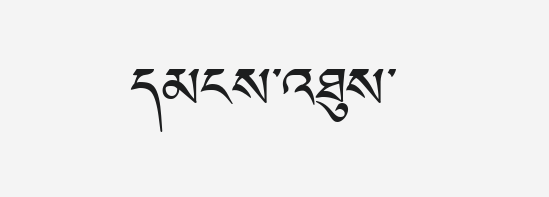དམངས་འཐུས་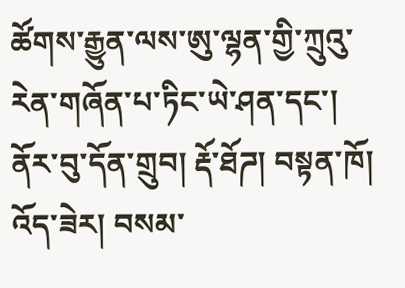ཚོགས་རྒྱུན་ལས་ཨུ་ལྷན་གྱི་ཀྲུའུ་རེན་གཞོན་པ་ཏིང་ཡེ་ཤན་དང་། ནོར་བུ་དོན་གྲུབ། རྡོ་ཐོཌ། བསྟན་ཁོ། འོད་ཟེར། བསམ་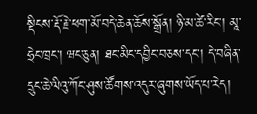སྡིངས་རྡོ་རྗེ་ཕག་མོ་བདེ་ཆེན་ཆོས་སྒྲོན། ཉི་མ་ཚེ་རིང་། མཱ་ཧྲེང་ཁྲང་། ཝང་ཅུན། ཐང་མིང་དབྱིང་བཅས་དང་། དེ་བཞིན་དྲུང་ཆེ་ལིའུ་ཀོང་ཤུས་ཚོགས་འདུར་ཞུགས་ཡོད་པ་རེད།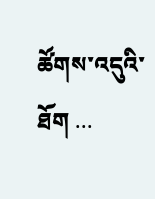ཚོགས་འདུའི་ཐོག ...